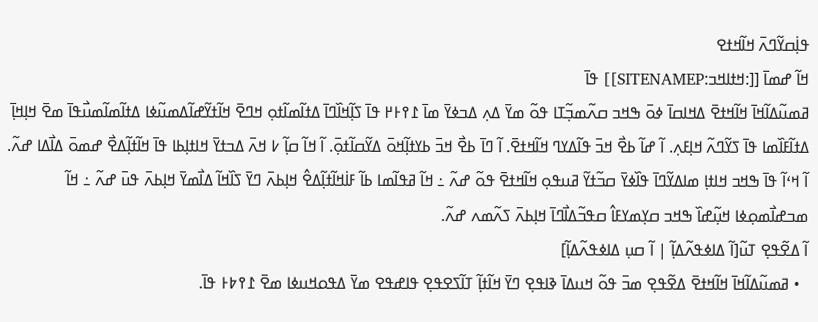ߟߊ߲߭ߛߌ߬ߣߍ߫ ߞߊ߬ߞߙߐ
ߞߊ߬ ߝߘߊ߫ [[:ߞߙߊߞߏ:SITENAMEP]] ߟߊ߫
ߥߘߎ߬ߡߊ߬ߞߊ߫ ߞߊ߬ߞߙߐ߫ ߡߞߊߛߊ߫ ߦߋ߫ ߒߞߏ ߛߍ߬ߘߏ߲߬ߠߊ ߟߋ߬ ߘߌ߫ ߡߍ߲ ߡߏߦߌ߫ ߘߊ߫ ߁߉߅߂ ߟߊ߫ ߖߊ߲߬ߞߊ߰ߣߊ߫ ߡߙߊ߬ߘߊ߬ߙߋ߲ ߞߣߐ߫ ߞߊ߬ߙߌ߬ߝߊ߬ߡߘߎ߬ߦߊ ߡߙߊ߬ߘߊ߬ߘߎ߯ߟߊ߫ ߘߐ߫ ߞߊ߲ߞߊ߲߫ ߡߙߊ߬ߓߊ߰ߘߊ ߟߊ߫ ߖߌ߬ߣߍ߬ ߞߊ߲ߓߍ߲. ߊ߬ ߝߊ߬ ߕߐ߯ ߞߏ߫ ߟߊ߬ߡߌߣ ߞߊ߬ߞߙߐ߫. ߊ߬ ߣߊ߫ ߕߐ߯ ߞߏ߫ ߕߌߙߊ߲߬ߞߋ߫ ߡߌ߬ߛߊ߬ߙߋ߲߫. ߊ߬ ߞߊ߬ ߛߊ߲߬ ߇ ߞߍ߫ ߡߏߙߌ߫ ߞߊߙߊ߲ߕߊ ߟߊ߫ ߞߊ߬ߙߊ߲߬ߡߐ߯ ߝߘߋ߫ ߡߊ߯ߡߊ ߝߍ߬. ߊ߬ ߞߵߊ߬ ߟߊ߫ ߒߞߏ ߞߊߙߊ߲ ߘߊߡߌ߬ߣߊ߫ ߟߊ߰ߦߌ߫ ߛߏ߬ߙߌ߬ ߥߎߟߋ߲ ߞߊ߬ߞߙߐ߫ ߟߋ߬ ߝߍ߬ ߸ ߞߊ߬ ߥߟߊ߬ߘߊ ߕߊ߬ ߓߊ߭ߞߊ߬ߙߊ߲߬ߡߐ߮ ߞߊ߲ߕߍ߫ ߣߌ߫ ߖߊ߰ߞߊ߬ ߡߊ߯ߘߌ߫ ߞߊ߲ߕߍ߫ ߟߎ߫ ߝߍ߬ ߸ ߞߊ߬ ߘߏߝߊ߯ߘߋ߲ߦߊ ߞߎ߲߬ߝߊ߰ ߒߞߏ ߛߌ߲ߘߌߓߊ߮ ߛߟߏ߬ߡߊ߯ߣߊ߫ ߞߊ߲ߕߍ߫ ߖߍ߬ߘߍ ߝߍ߬.
ߊ߬ ߡߐ߬ߟߐ߲ ߠߎ߬[ߊ߬ ߡߊߦߟߍ߬ߡߊ߲߬ | ߊ߬ ߛߎ߲ ߡߊߦߟߍ߬ߡߊ߲߬]
  • ߥߘߎ߬ߡߊ߬ߞߊ߫ ߞߊ߬ߞߙߐ߫ ߡߐ߬ߟߐ߲ ߘߏ߫ ߟߋ߬ ߞߎߡߊ߫ ߢߊߟߐ߲ ߣߌ߫ ߞߊ߬ߙߊ߲߬ ߠߊ߬ߖߐߟߐ߲ ߟߊߝߟߐ ߘߌ߫ ߡߟߋߞߎߦߊ ߘߐ߫ ߁߉߈߅ ߟߊ߫.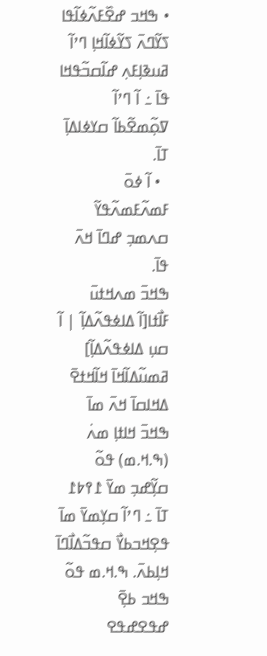• ߒߞߏ ߝߐ߰ߓߍ߬ߦߊ߬ߟߊ ߖߌ߬ߣߍ߫ ߖߌ߬ߦߊ߬ߞߊ߲ ߣߴߊ߬ ߥߎߢߊ߲ߓߍ߲ ߝߊ߬ߛߏ߬ߟߞߊ ߟߊ߫ ߸ ߊ߬ ߣߴߊ߬ ߜߋ߲߬ߘߐ߬ߕߊ߬ ߛߌߦߊߡߊ߲߫ ߠߊ߫.
  • ߊ߬ ߦߋ߫ ߓߘߍ߬ߓߘߍ߬ߟߌ߬ ߛߍߘߏ߲ ߝߣߊ߫ ߞߍ߫ ߟߊ߫.
ߒߞߏ߫ ߘߍߞߙߎ߫ ߓߊ߯ߙߊ[ߊ߬ ߡߊߦߟߍ߬ߡߊ߲߬ | ߊ߬ ߛߎ߲ ߡߊߦߟߍ߬ߡߊ߲߬]
ߥߘߎ߬ߡߊ߬ߞߊ߫ ߞߊ߬ߞߙߐ߫ ߡߞߊߛߊ߫ ߞߍ߫ ߘߊ߫ ߒߞߏ߫ ߞߊߙߊ߲ ߘߍ߭ (ߒ.ߞ.ߘ) ߟߋ߬ ߛߌ߲߬ߝߏ߲ ߘߌ߫ ߁߉߈߁ ߠߊ߫ ߸ ߣߴߊ߬ ߛߌ߲ߘߌ߫ ߘߊ߫ ߟߐ߲ߞߏߕߌ߯ ߛߟߏ߬ߡߊ߯ߣߊ߫ ߞߊ߲ߕߍ߫. ߒ.ߞ.ߘ ߟߋ߬ ߒߞߏ ߕߐ߲߫ ߝߟߐߝߟߐ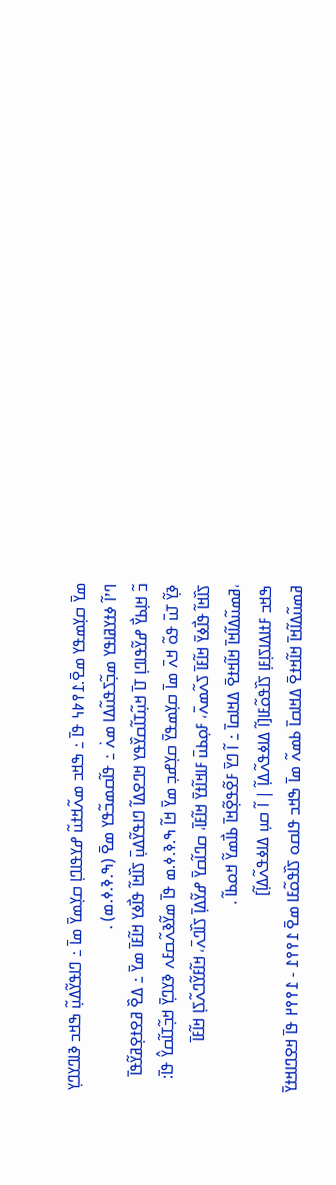ߘߌ߫ ߛߌ߲ߘߟߌ ߘߐ߫.߁߉߈߆ ߟߊ߫ ߸ ߒߞߏ ߘߍ߬ߞߙߎ߬ ߝߌߟߊߣߊ߲ ߛߌ߲ߘߌ߫ ߘߊ߫ ߸ ߣߊߟߌ߬ߡߎ߲߬ ߒߞߏ ߢߊߣߌߣߌ߲ ߣߴߊ߬ ߦߙߌߥߊߟߌ ߘߏ߲߬ߖߟߎ߬ߡߊ ߘߍ߭ ߸ ߟߊ߬ߛߘߏ߬ߟߌ ߘߐ߫ (ߒ.ߢ.ߦ.ߘ) .
ߏ߬ ߞߊ߲ߕߌ߯ ߝߌ߬ߟߊߣߊ߲ ߠߊ߫ ߞߎ߲߬ߠߊ߬ߛߌ߰ߟߌ ߞߣߐߡߊ߬ ߣߊߟߌ߬ߡߎ߲߫ ߖߊ߰ߞߊ߬ ߟߊ߯ߦߌ ߞߊ߬ߓߊ߫ ߘߌ߫ ߸ ߡߐ߰ ߥߐߙߐ߲ߥߌ߬ߟߊ߫ ߢߌ߲߬ ߠߎ߫ ߟߋ߬ ߞߍ߫ ߘߊ߫ ߛߌ߲ߘߟߌ߫ ߛߌ߲ߝߏ߲ ߘߌ߫ ߞߊ߬ ߒ.ߢ.ߦ.ߘ ߟߊ߫ ߘߌ߬ߢߍ߬ߛߓߍ ߢߌߣߌ߲߫ ߞߏ߲߬ߠߊ߬ߛߌ߮ ߟߊ߫:
ߖߊ߰ߞߊ߬ ߟߊ߯ߦߌ߫ ߞߊ߬ߓߊ߫ ߖߍ߬ߘߍ߫، ߓߋ߲ߕߎ߫ ߓߊߞߊ߬ߙߌ߫ ߞߊ߬ߓߊ߫، ߛߣߊ߬ߛߌ߫ ߝߌ߬ߡߊ߲߫ ߖߊ߰ߣߍ߫، ߞߊ߬ߓߌ߬ߣߍ߬ߖߊ߲ ߞߊ߬ߓߊ߫ ،ߥߘߎ߬ߡߊ߬ߞߊ߫ ߞߊ߬ߞߙߐ߫ ߡߞߊߛߊ߫ ߸ ߊ߬ ߣߌ߫ ߓߐ߬ߟߐ߲߬ߞߊ߫ ߕߊ߯ߘߌ߬ ߞߋߕߊ߬ .
ߒߞߏ ߓߙߊߡߊߖߊ߲ߓߊ߲ ߖߊ߰ߟߋ߬ߓߊ[ߊ߬ ߡߊߦߟߍ߬ߡߊ߲߬ | ߊ߬ ߛߎ߲ ߡߊߦߟߍ߬ߡߊ߲߬]
ߥߘߎ߬ߡߊ߬ߞߊ߫ ߞߊ߬ߞߙߐ߫ ߡߞߊߛߊ߫ ߕߘߍ߬ ߘߊ߫ ߒߞߏ ߟߊߛߋ ߖߊ߰ߟߋ߬ߓߊ ߘߐ߫ ߁߉߉߁ - ߁߉߉߂ ߟߊ߫ ߞߐߣߊߞߙߌ߫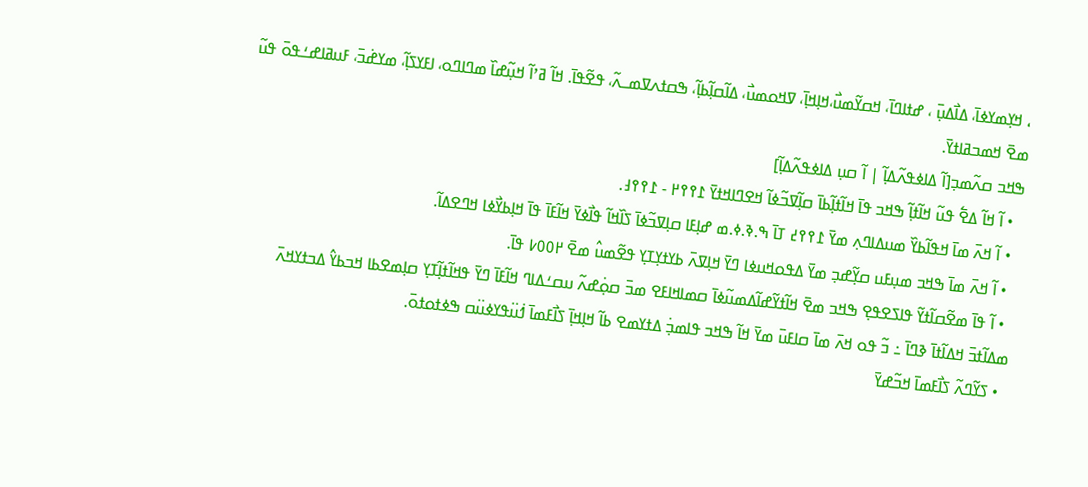، ߞߌ߲ߘߌߦߊ߫، ߡߊ߯ߡߎ߲߫ ، ߝߙߊߣߊ߫، ߞߛߌ߬ߘߎ߯،ߞߊ߲ߞߊ߲߫، ߜߞߋߘߎ߯، ߡߊ߬ߛߊ߲߬ߕߊ߲߬، ߒߛߙߍߜߘߺߍ߬، ߟߐ߬ߟߊ߫. ߞߊ߬ ߥߴߊ߬ ߞߎ߲߬ߝߊ߰ ߘߣߊߣߋ، ߊߓߌߖߊ߲߬، ߘߌߝ߭ߏ߫، ߓߎߥߊߝߑߟߋ߫ ߟߎ߬ ߘߐ߫ ߞߘߏߥߊߙߌ߫.
ߒߞߏ ߛߍ߬ߘߏ߲[ߊ߬ ߡߊߦߟߍ߬ߡߊ߲߬ | ߊ߬ ߛߎ߲ ߡߊߦߟߍ߬ߡߊ߲߬]
  • ߊ߬ ߞߊ߬ ߡߐ߱ ߟߎ߬ ߞߊ߬ߙߊ߲߬ ߒߞߏ ߟߊ߫ ߞߊ߬ߙߊ߲߬ߕߊ߫ ߛߊ߲߬ߜߏ߬ߦߊ߬ ߞߐߣߊߞߙߌ߫ ߁߉߉߂ - ߁߉߉߃.
  • ߊ߬ ߞߍ߫ ߘߊ߫ ߞߟߊ߬ߕߌ߰ ߘߎߡߊߣߍ߲ ߘߌ߫ ߁߉߉߄ ߠߊ߫ ߒ.ߢ.ߦ.ߘ ߝߊ߲ߓߊ ߛߊ߲ߜߏ߬ߦߊ߫ ߖߊ߰ߞߊ߬ ߟߊ߯ߦߌ߫ ߞߊ߬ߓߊ߫ ߟߊ߫ ߞߊ߲ߕߌ߯ߦߊ ߞߣߐߡߊ߬.
  • ߊ߬ ߞߍ߫ ߘߊ߫ ߒߞߏ ߘߎ߲ߓߎ ߛߌ߲߬ߝߏ߲ ߘߌ߫ ߡߟߋߞߎߦߊ ߣߌ߫ ߞߊ߲ߜߍ߫ ߕߌߙߌ߲ߠߌ߲ ߟߐ߬ߘߎ߮ ߘߐ߫ ߂߀߀߇ ߟߊ߫.
  • ߊ߬ ߟߊ߫ ߘߐ߬ߛߊ߬ߙߌ߬ ߟߊߖߐߟߐ߲ ߒߞߏ ߘߐ߫ ߞߊ߬ߙߌ߬ߝߊ߬ߡߘߎ߬ߦߊ߫ ߛߘߊߞߊߓߐ ߘߏ߫ ߛߋ߲߭ߝߍ߬ ߎߛߑߡߊߣ ߞߊ߬ߓߊ߫ ߣߌ߫ ߟߞߊ߬ߙߊ߲߬ߠߌ߲ ߛߊ߲ߘߐߕߊ ߞߏߕߌ߮ ߡߏߙߌߞߍ߫ ߘߡߊ߬ߙߏ߫ ߞߡߊ߬ߙߊ߫ ߢߣߊ߫ ߸ ߏ߬ ߟߋ ߞߍ߫ ߘߊ߫ ߛߊߓߎ߫ ߘߌ߫ ߞߊ߬ ߒߞߏ ߟߊߘߏ߲߭ ߡߙߌߘߐ ߕߊ߬ ߞߊ߲ߞߊ߲߫ ߖߊ߯ߓߘߊ߫ ߗ߭ߎ߳ߟߌߦߎ߳ߛ ߒߦߙߋߙߋ߫.
  • ߖߌ߬ߣߍ߬ ߖߊ߯ߓߘߊ߫ ߞߏ߬ߝߌ߫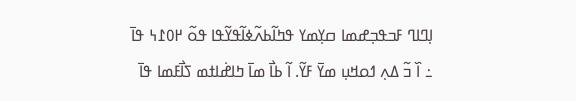ߊ߲ߣߊߣ ߓߏߟߏ߲ߝߘߊ ߛߌ߲ߘߌ ߟߤߊ߬ߕߍ߬ߦߊ߬ߟߌ߬ߟߊ ߟߋ߬ ߂߀߁߆ ߟߊ߫ ߸ ߊ߰ ߏ߬ ߡߍ߲ ߗߋߞߎ߲ ߘߌ߫ ߓߌ߬. ߊ߬ ߕߊ߯ ߘߊ߫ ߤߊߝ߭ߊߙߘ ߖߊ߯ߓߘߊ ߟߊ߫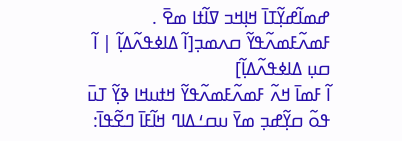ߝߘߊ߬ߝߌ߲߬ߠߊ߫ ߞߊ߲ߞߏ ߜߊ߬ߙߊ ߘߐ߫ .
ߓߘߍ߬ߓߘߍ߬ߟߌ߬ ߛߍߘߏ߲[ߊ߬ ߡߊߦߟߍ߬ߡߊ߲߬ | ߊ߬ ߛߎ߲ ߡߊߦߟߍ߬ߡߊ߲߬]
ߊ߬ ߓߘߊ߫ ߞߍ߬ ߓߘߍ߬ߓߘߍ߬ߟߌ߬ ߞߙߎߞߊ ߢߌ߲߬ ߠߎ߫ ߟߋ߬ ߛߌ߲߬ߝߏ߲ ߘߌ߫ ߎߛߑߡߊߣ ߞߊ߬ߓߊ߫ ߣߐ߬ߟߊ߫: